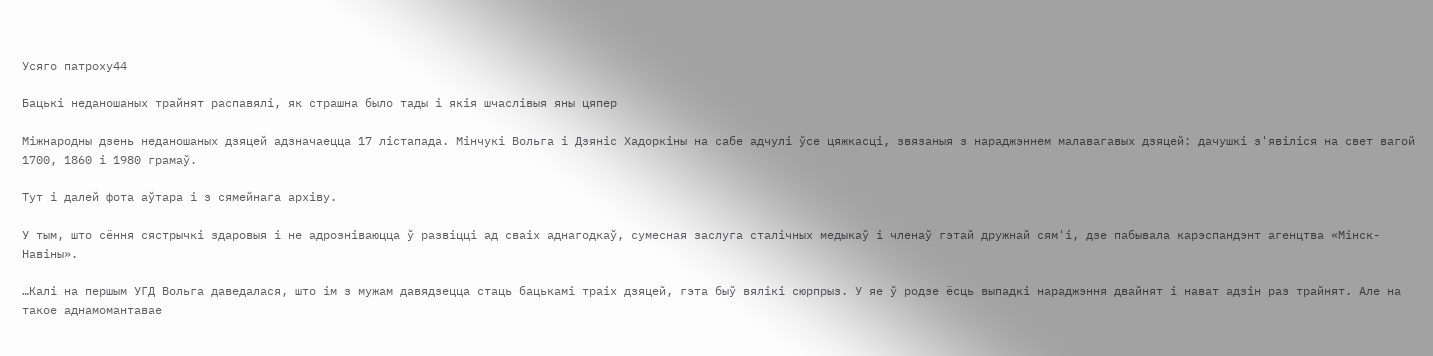Усяго патроху44

Бацькі неданошаных трайнят распавялі, як страшна было тады і якія шчаслівыя яны цяпер

Міжнародны дзень неданошаных дзяцей адзначаецца 17 лістапада. Мінчукі Вольга і Дзяніс Хадоркіны на сабе адчулі ўсе цяжкасці, звязаныя з нараджэннем малавагавых дзяцей: дачушкі з'явіліся на свет вагой 1700, 1860 і 1980 грамаў.

Тут і далей фота аўтара і з сямейнага архіву.

У тым, што сёння сястрычкі здаровыя і не адрозніваюцца ў развіцці ад сваіх аднагодкаў, сумесная заслуга сталічных медыкаў і членаў гэтай дружнай сям'і, дзе пабывала карэспандэнт агенцтва «Мінск-Навіны».

…Калі на першым УГД Вольга даведалася, што ім з мужам давядзецца стаць бацькамі траіх дзяцей, гэта быў вялікі сюрпрыз. У яе ў родзе ёсць выпадкі нараджэння двайнят і нават адзін раз трайнят. Але на такое аднамомантавае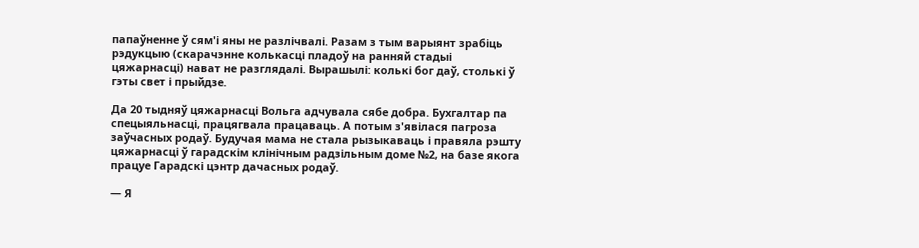папаўненне ў сям'і яны не разлічвалі. Разам з тым варыянт зрабіць рэдукцыю (скарачэнне колькасці пладоў на ранняй стадыі цяжарнасці) нават не разглядалі. Вырашылі: колькі бог даў, столькі ў гэты свет і прыйдзе.

Да 20 тыдняў цяжарнасці Вольга адчувала сябе добра. Бухгалтар па спецыяльнасці, працягвала працаваць. А потым з'явілася пагроза заўчасных родаў. Будучая мама не стала рызыкаваць і правяла рэшту цяжарнасці ў гарадскім клінічным радзільным доме №2, на базе якога працуе Гарадскі цэнтр дачасных родаў.

— Я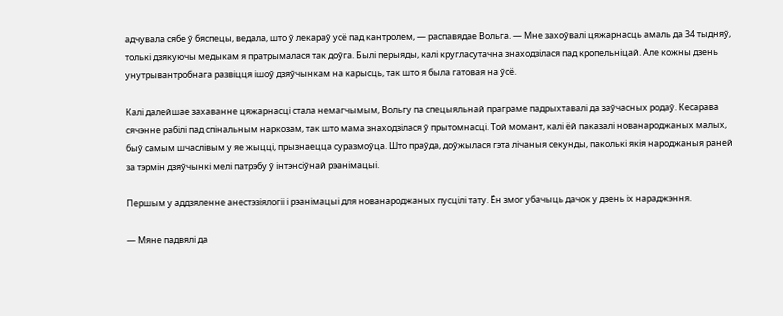адчувала сябе ў бяспецы, ведала, што ў лекараў усё пад кантролем, — распавядае Вольга. — Мне захоўвалі цяжарнасць амаль да 34 тыдняў, толькі дзякуючы медыкам я пратрымалася так доўга. Былі перыяды, калі кругласутачна знаходзілася пад кропельніцай. Але кожны дзень унутрывантробнага развіцця ішоў дзяўчынкам на карысць, так што я была гатовая на ўсё.

Калі далейшае захаванне цяжарнасці стала немагчымым, Вольгу па спецыяльнай праграме падрыхтавалі да заўчасных родаў. Кесарава сячэнне рабілі пад спінальным наркозам, так што мама знаходзілася ў прытомнасці. Той момант, калі ёй паказалі нованароджаных малых, быў самым шчаслівым у яе жыцці, прызнаецца суразмоўца. Што праўда, доўжылася гэта лічаныя секунды, паколькі якія народжаныя раней за тэрмін дзяўчынкі мелі патрэбу ў інтэнсіўнай рэанімацыі.

Першым у аддзяленне анестэзіялогіі і рэанімацыі для нованароджаных пусцілі тату. Ён змог убачыць дачок у дзень іх нараджэння.

— Мяне падвялі да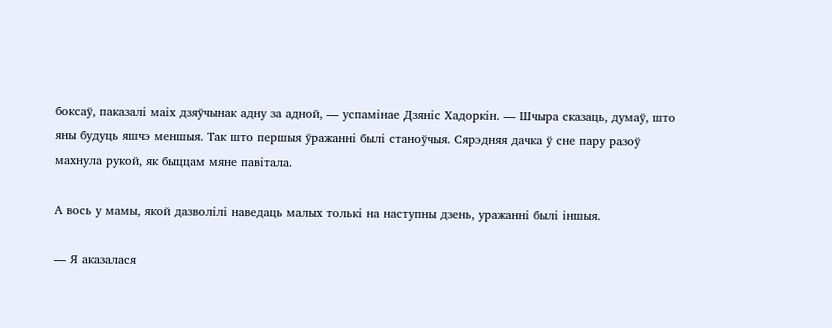боксаў, паказалі маіх дзяўчынак адну за адной, — успамінае Дзяніс Хадоркін. — Шчыра сказаць, думаў, што яны будуць яшчэ меншыя. Так што першыя ўражанні былі станоўчыя. Сярэдняя дачка ў сне пару разоў махнула рукой, як быццам мяне павітала.

А вось у мамы, якой дазволілі наведаць малых толькі на наступны дзень, уражанні былі іншыя.

— Я аказалася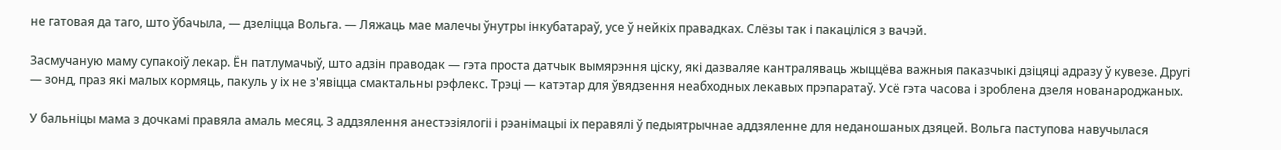не гатовая да таго, што ўбачыла, — дзеліцца Вольга. — Ляжаць мае малечы ўнутры інкубатараў, усе ў нейкіх правадках. Слёзы так і пакаціліся з вачэй.

Засмучаную маму супакоіў лекар. Ён патлумачыў, што адзін праводак — гэта проста датчык вымярэння ціску, які дазваляе кантраляваць жыццёва важныя паказчыкі дзіцяці адразу ў кувезе. Другі — зонд, праз які малых кормяць, пакуль у іх не з'явіцца смактальны рэфлекс. Трэці — катэтар для ўвядзення неабходных лекавых прэпаратаў. Усё гэта часова і зроблена дзеля нованароджаных.

У бальніцы мама з дочкамі правяла амаль месяц. З аддзялення анестэзіялогіі і рэанімацыі іх перавялі ў педыятрычнае аддзяленне для неданошаных дзяцей. Вольга паступова навучылася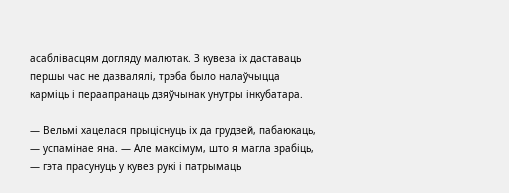асаблівасцям догляду малютак. З кувеза іх даставаць першы час не дазвалялі, трэба было налаўчыцца карміць і пераапранаць дзяўчынак унутры інкубатара.

— Вельмі хацелася прыціснуць іх да грудзей, пабаюкаць, — успамінае яна. — Але максімум, што я магла зрабіць, — гэта прасунуць у кувез рукі і патрымаць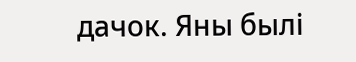дачок. Яны былі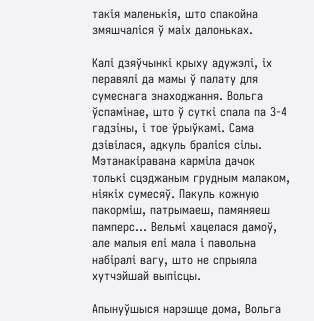такія маленькія, што спакойна змяшчаліся ў маіх далоньках.

Калі дзяўчынкі крыху адужэлі, іх перавялі да мамы ў палату для сумеснага знаходжання. Вольга ўспамінае, што ў суткі спала па 3-4 гадзіны, і тое ўрыўкамі. Сама дзівілася, адкуль браліся сілы. Мэтанакіравана карміла дачок толькі сцэджаным грудным малаком, ніякіх сумесяў. Пакуль кожную пакорміш, патрымаеш, памяняеш памперс… Вельмі хацелася дамоў, але малыя елі мала і павольна набіралі вагу, што не спрыяла хутчэйшай выпісцы.

Апынуўшыся нарэшце дома, Вольга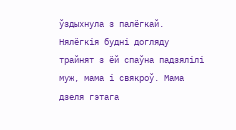ўздыхнула з палёгкай. Нялёгкія будні догляду трайнят з ёй спаўна падзялілі муж, мама і свякроў. Мама дзеля гэтага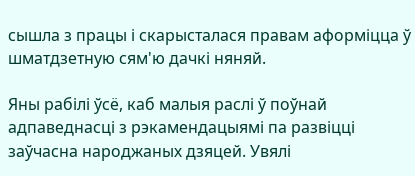сышла з працы і скарысталася правам аформіцца ў шматдзетную сям'ю дачкі няняй.

Яны рабілі ўсё, каб малыя раслі ў поўнай адпаведнасці з рэкамендацыямі па развіцці заўчасна народжаных дзяцей. Увялі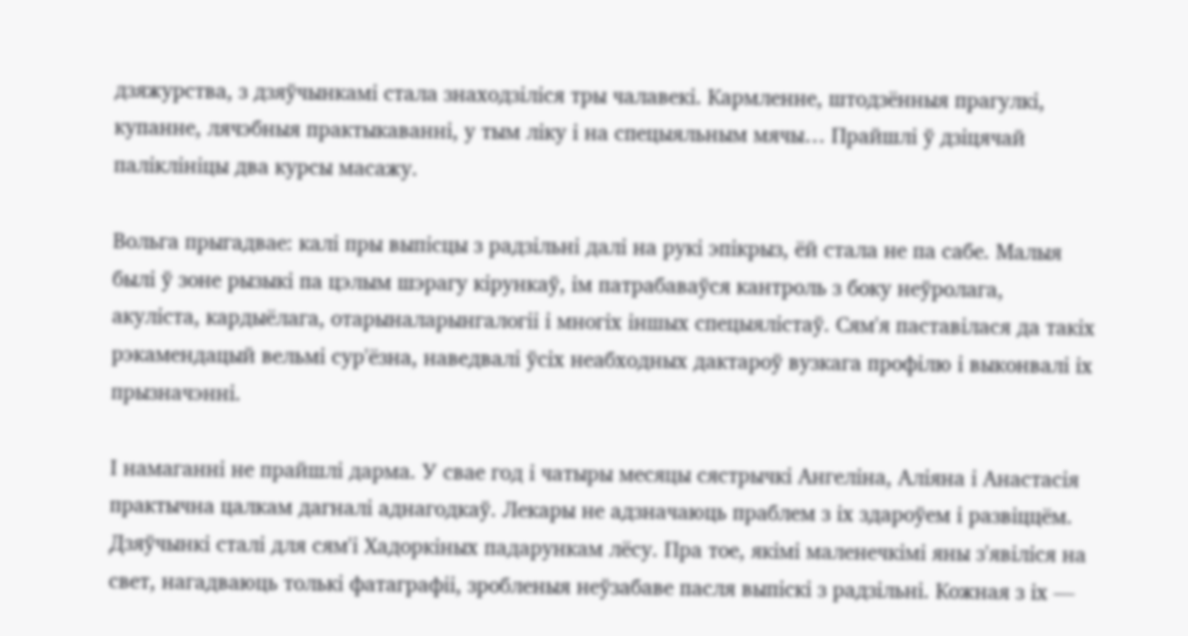дзяжурства, з дзяўчынкамі стала знаходзіліся тры чалавекі. Кармленне, штодзённыя прагулкі, купанне, лячэбныя практыкаванні, у тым ліку і на спецыяльным мячы… Прайшлі ў дзіцячай паліклініцы два курсы масажу.

Вольга прыгадвае: калі пры выпісцы з радзільні далі на рукі эпікрыз, ёй стала не па сабе. Малыя былі ў зоне рызыкі па цэлым шэрагу кірункаў, ім патрабаваўся кантроль з боку неўролага, акуліста, кардыёлага, отарыналарынгалогіі і многіх іншых спецыялістаў. Сям'я паставілася да такіх рэкамендацый вельмі сур'ёзна, наведвалі ўсіх неабходных дактароў вузкага профілю і выконвалі іх прызначэнні.

І намаганні не прайшлі дарма. У свае год і чатыры месяцы сястрычкі Ангеліна, Аліяна і Анастасія практычна цалкам дагналі аднагодкаў. Лекары не адзначаюць праблем з іх здароўем і развіццём. Дзяўчынкі сталі для сям'і Хадоркіных падарункам лёсу. Пра тое, якімі маленечкімі яны з'явіліся на свет, нагадваюць толькі фатаграфіі, зробленыя неўзабаве пасля выпіскі з радзільні. Кожная з іх —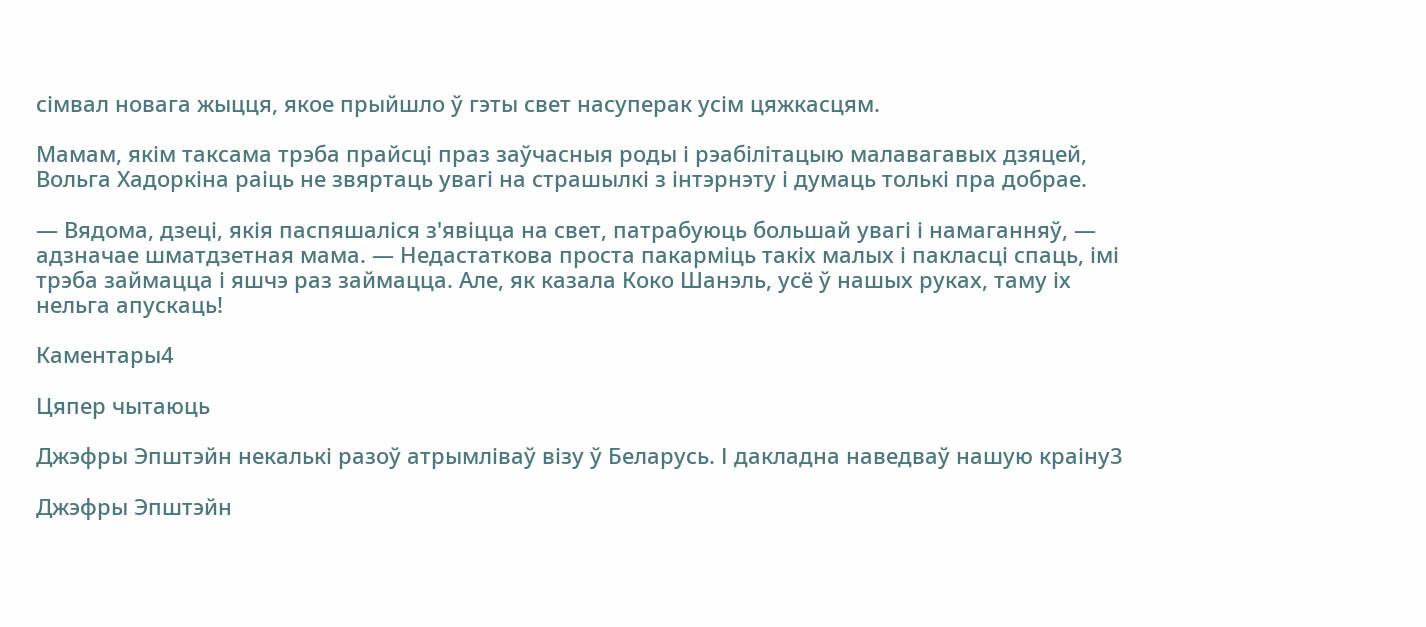сімвал новага жыцця, якое прыйшло ў гэты свет насуперак усім цяжкасцям.

Мамам, якім таксама трэба прайсці праз заўчасныя роды і рэабілітацыю малавагавых дзяцей, Вольга Хадоркіна раіць не звяртаць увагі на страшылкі з інтэрнэту і думаць толькі пра добрае.

— Вядома, дзеці, якія паспяшаліся з'явіцца на свет, патрабуюць большай увагі і намаганняў, — адзначае шматдзетная мама. — Недастаткова проста пакарміць такіх малых і пакласці спаць, імі трэба займацца і яшчэ раз займацца. Але, як казала Коко Шанэль, усё ў нашых руках, таму іх нельга апускаць!

Каментары4

Цяпер чытаюць

Джэфры Эпштэйн некалькі разоў атрымліваў візу ў Беларусь. І дакладна наведваў нашую краіну3

Джэфры Эпштэйн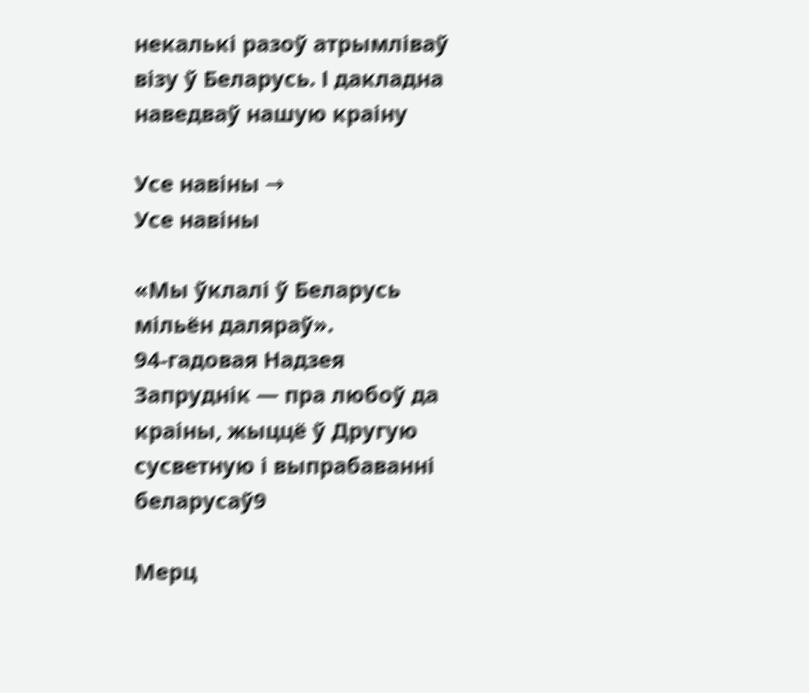некалькі разоў атрымліваў візу ў Беларусь. І дакладна наведваў нашую краіну

Усе навіны →
Усе навіны

«Мы ўклалі ў Беларусь мільён даляраў». 94‑гадовая Надзея Запруднік — пра любоў да краіны, жыццё ў Другую сусветную і выпрабаванні беларусаў9

Мерц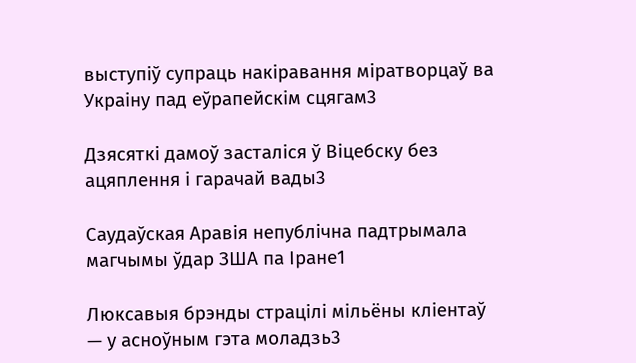выступіў супраць накіравання міратворцаў ва Украіну пад еўрапейскім сцягам3

Дзясяткі дамоў засталіся ў Віцебску без ацяплення і гарачай вады3

Саудаўская Аравія непублічна падтрымала магчымы ўдар ЗША па Іране1

Люксавыя брэнды страцілі мільёны кліентаў — у асноўным гэта моладзь3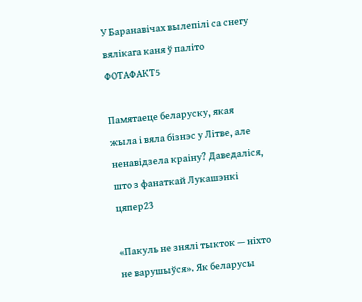У Баранавічах вылепілі са снегу вялікага каня ў паліто ФОТАФАКТ5

Памятаеце беларуску, якая жыла і вяла бізнэс у Літве, але ненавідзела краіну? Даведаліся, што з фанаткай Лукашэнкі цяпер23

«Пакуль не знялі тыкток — ніхто не варушыўся». Як беларусы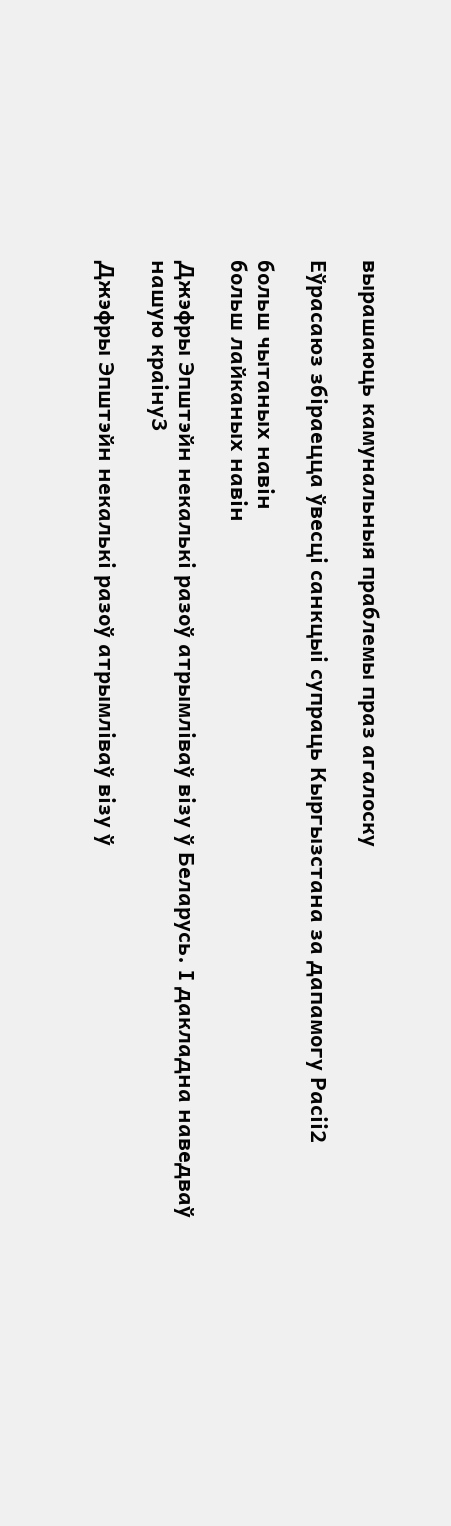вырашаюць камунальныя праблемы праз агалоску

Еўрасаюз збіраецца ўвесці санкцыі супраць Кыргызстана за дапамогу Расіі2

больш чытаных навін
больш лайканых навін

Джэфры Эпштэйн некалькі разоў атрымліваў візу ў Беларусь. І дакладна наведваў нашую краіну3

Джэфры Эпштэйн некалькі разоў атрымліваў візу ў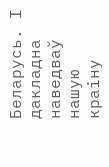Беларусь. І дакладна наведваў нашую краіну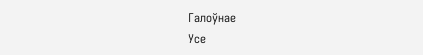Галоўнае
Усе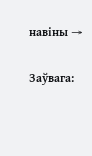навіны →

Заўвага: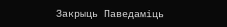Закрыць Паведаміць